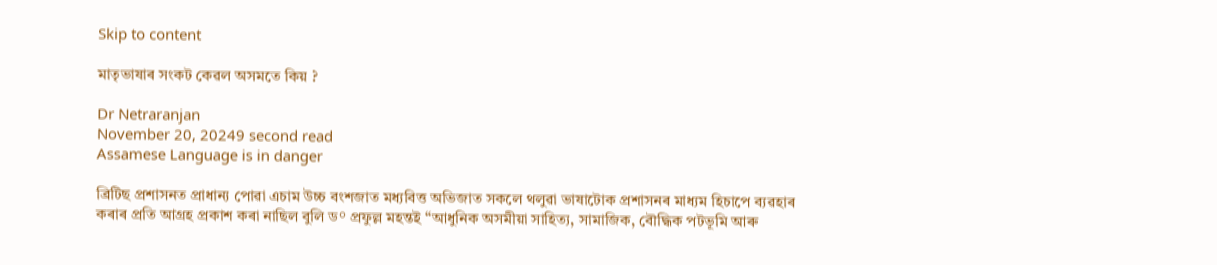Skip to content

মাতৃভাষাৰ সংকট কেৱল অসমতে কিয় ?

Dr Netraranjan
November 20, 20249 second read
Assamese Language is in danger

ব্ৰিটিছ প্ৰশাসনত প্ৰাধান্য পোৱা এচাম উচ্চ বংশজাত মধ্যবিত্ত অভিজাত সকলে থলুৱা ভাষাটোক প্ৰশাসনৰ মাধ্যম হিচাপে ব্যৱহাৰ কৰাৰ প্ৰতি আগ্ৰহ প্ৰকাশ কৰা নাছিল বুলি ড° প্ৰফুল্ল মহন্তই “আধুনিক অসমীয়া সাহিত্য, সামাজিক, বৌদ্ধিক পটভূমি আৰু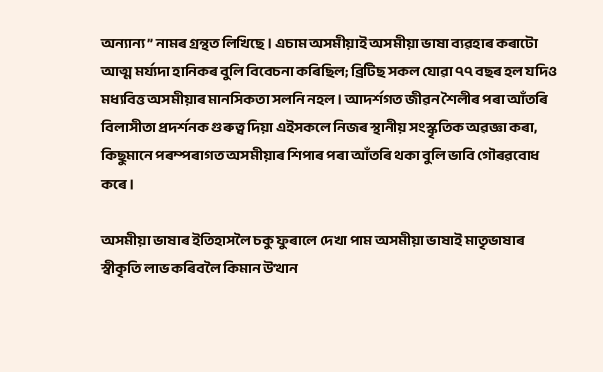অন্যান্য” নামৰ গ্ৰন্থত লিখিছে। এচাম অসমীয়াই অসমীয়া ভাষা ব্যৱহাৰ কৰাটো আত্ম মৰ্য্যদা হানিকৰ বুলি বিবেচনা কৰিছিল; ব্ৰিটিছ সকল যোৱা ৭৭ বছৰ হল যদিও মধ্যবিত্ত অসমীয়াৰ মানসিকতা সলনি নহল। আদৰ্শগত জীৱন শৈলীৰ পৰা আঁতৰি বিলাসীতা প্ৰদৰ্শনক গুৰুত্ব দিয়া এইসকলে নিজৰ স্থানীয় সংস্কৃতিক অৱজ্ঞা কৰা, কিছুমানে পৰম্পৰাগত অসমীয়াৰ শিপাৰ পৰা আঁতৰি থকা বুলি ভাবি গৌৰৱবোধ কৰে।

অসমীয়া ভাষাৰ ইতিহাসলৈ চকু ফুৰালে দেখা পাম অসমীয়া ভাষাই মাতৃভাষাৰ স্বীকৃতি লাভ কৰিবলৈ কিমান উত্থান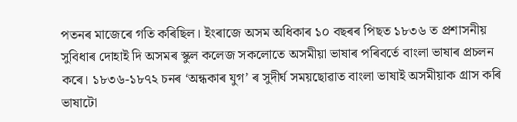পতনৰ মাজেৰে গতি কৰিছিল। ইংৰাজে অসম অধিকাৰ ১০ বছৰৰ পিছত ১৮৩৬ ত প্ৰশাসনীয় সুবিধাৰ দোহাই দি অসমৰ স্কুল কলেজ সকলোতে অসমীয়া ভাষাৰ পৰিবৰ্তে বাংলা ভাষাৰ প্ৰচলন কৰে। ১৮৩৬-১৮৭২ চনৰ ‘অন্ধকাৰ যুগ’ ৰ সুদীর্ঘ সময়ছোৱাত বাংলা ভাষাই অসমীয়াক গ্রাস কৰি ভাষাটো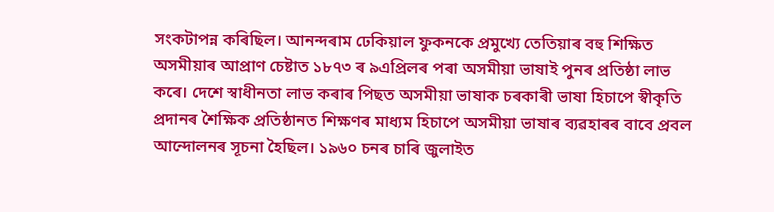সংকটাপন্ন কৰিছিল। আনন্দৰাম ঢেকিয়াল ফুকনকে প্ৰমুখ্যে তেতিয়াৰ বহু শিক্ষিত অসমীয়াৰ আপ্রাণ চেষ্টাত ১৮৭৩ ৰ ৯এপ্ৰিলৰ পৰা অসমীয়া ভাষাই পুনৰ প্ৰতিষ্ঠা লাভ কৰে। দেশে স্বাধীনতা লাভ কৰাৰ পিছত অসমীয়া ভাষাক চৰকাৰী ভাষা হিচাপে স্বীকৃতি প্ৰদানৰ শৈক্ষিক প্ৰতিষ্ঠানত শিক্ষণৰ মাধ্যম হিচাপে অসমীয়া ভাষাৰ ব্যৱহাৰৰ বাবে প্ৰবল আন্দোলনৰ সূচনা হৈছিল। ১৯৬০ চনৰ চাৰি জুলাইত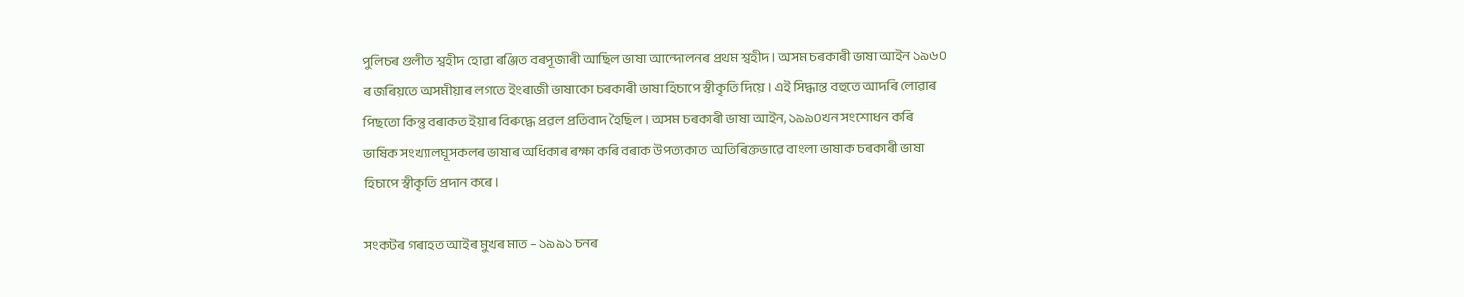পুলিচৰ গুলীত শ্বহীদ হোৱা ৰঞ্জিত বৰপূজাৰী আছিল ভাষা আন্দোলনৰ প্ৰথম শ্বহীদ। অসম চৰকাৰী ভাষা আইন ১৯৬০ ৰ জৰিয়তে অসমীয়াৰ লগতে ইংৰাজী ভাষাকো চৰকাৰী ভাষা হিচাপে স্বীকৃতি দিয়ে। এই সিদ্ধান্ত বহুতে আদৰি লোৱাৰ পিছতো কিন্তু বৰাকত ইয়াৰ বিৰুদ্ধে প্ৰৱল প্ৰতিবাদ হৈছিল। অসম চৰকাৰী ভাষা আইন, ১৯৯০খন সংশোধন কৰি ভাষিক সংখ্যালঘূসকলৰ ভাষাৰ অধিকাৰ ৰক্ষা কৰি বৰাক উপত্যকাত  অতিৰিক্তভাৱে বাংলা ভাষাক চৰকাৰী ভাষা হিচাপে স্বীকৃতি প্রদান কৰে।

সংকটৰ গৰাহত আইৰ মুখৰ মাত – ১৯৯১ চনৰ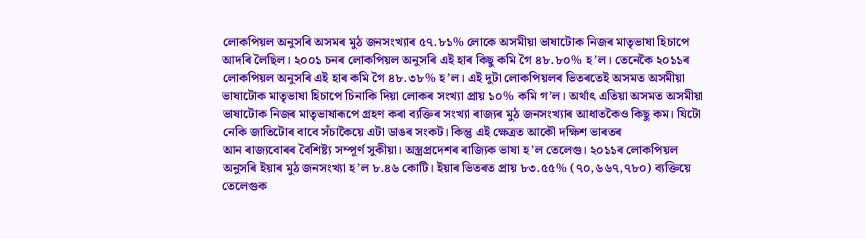লোকপিয়ল অনুসৰি অসমৰ মুঠ জনসংখ্যাৰ ৫৭.৮১% লোকে অসমীয়া ভাষাটোক নিজৰ মাতৃভাষা হিচাপে আদৰি লৈছিল। ২০০১ চনৰ লোকপিয়ল অনুসৰি এই হাৰ কিছু কমি গৈ ৪৮.৮০% হ’ল। তেনেকৈ ২০১১ৰ লোকপিয়ল অনুসৰি এই হাৰ কমি গৈ ৪৮.৩৮% হ’ল। এই দুটা লোকপিয়লৰ ভিতৰতেই অসমত অসমীয়া ভাষাটোক মাতৃভাষা হিচাপে চিনাকি দিয়া লোকৰ সংখ্যা প্রায় ১০% কমি গ’ল। অর্থাৎ এতিয়া অসমত অসমীয়া ভাষাটোক নিজৰ মাতৃভাষাৰূপে গ্রহণ কৰা ব্যক্তিৰ সংখ্যা ৰাজ্যৰ মুঠ জনসংখ্যাৰ আধাতকৈও কিছু কম। যিটো নেকি জাতিটোৰ বাবে সঁচাকৈয়ে এটা ডাঙৰ সংকট। কিন্তু এই ক্ষেত্রত আকৌ দক্ষিশ ভাৰতৰ
আন ৰাজ্যবোৰৰ বৈশিষ্ট্য সম্পূর্ণ সুকীয়া। অস্ত্রপ্রদেশৰ ৰাজ্যিক ভাষা হ’ল তেলেগু। ২০১১ৰ লোকপিয়ল অনুসৰি ইয়াৰ মুঠ জনসংখ্যা হ’ল ৮.৪৬ কোটি। ইয়াৰ ভিতৰত প্রায় ৮৩.৫৫% (৭০,৬৬৭,৭৮০) ব্যক্তিয়ে তেলেগুক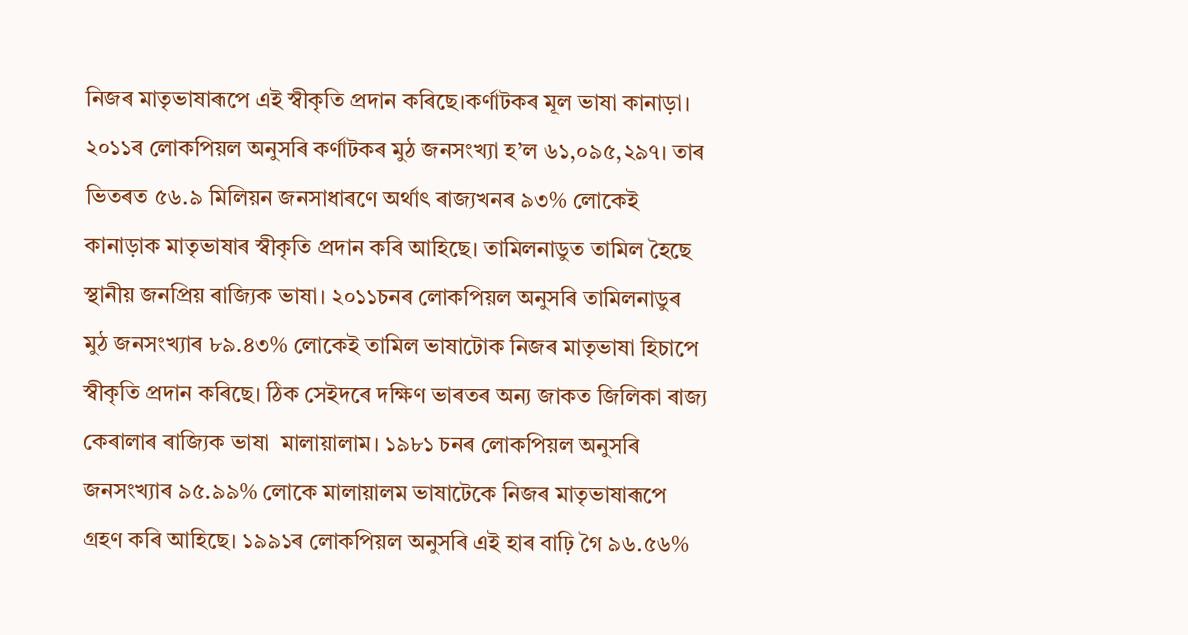নিজৰ মাতৃভাষাৰূপে এই স্বীকৃতি প্রদান কৰিছে।কর্ণাটকৰ মূল ভাষা কানাড়া। ২০১১ৰ লোকপিয়ল অনুসৰি কর্ণাটকৰ মুঠ জনসংখ্যা হ’ল ৬১,০৯৫,২৯৭। তাৰ ভিতৰত ৫৬.৯ মিলিয়ন জনসাধাৰণে অৰ্থাৎ ৰাজ্যখনৰ ৯৩% লোকেই কানাড়াক মাতৃভাষাৰ স্বীকৃতি প্রদান কৰি আহিছে। তামিলনাডুত তামিল হৈছে স্থানীয় জনপ্রিয় ৰাজ্যিক ভাষা। ২০১১চনৰ লোকপিয়ল অনুসৰি তামিলনাডুৰ মুঠ জনসংখ্যাৰ ৮৯.৪৩% লোকেই তামিল ভাষাটোক নিজৰ মাতৃভাষা হিচাপে স্বীকৃতি প্রদান কৰিছে। ঠিক সেইদৰে দক্ষিণ ভাৰতৰ অন্য জাকত জিলিকা ৰাজ্য কেৰালাৰ ৰাজ্যিক ভাষা  মালায়ালাম। ১৯৮১ চনৰ লোকপিয়ল অনুসৰি জনসংখ্যাৰ ৯৫.৯৯% লোকে মালায়ালম ভাষাটেকে নিজৰ মাতৃভাষাৰূপে গ্রহণ কৰি আহিছে। ১৯৯১ৰ লোকপিয়ল অনুসৰি এই হাৰ বাঢ়ি গৈ ৯৬.৫৬%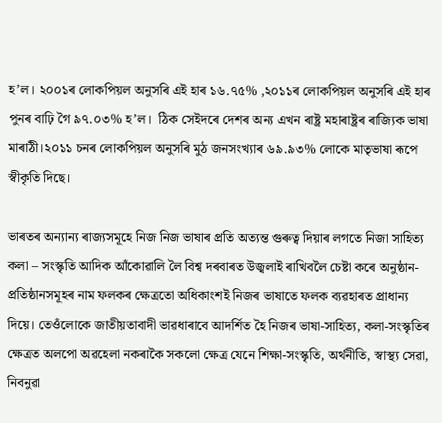হ’ল। ২০০১ৰ লোকপিয়ল অনুসৰি এই হাৰ ১৬.৭৫% ,২০১১ৰ লোকপিয়ল অনুসৰি এই হাৰ পুনৰ বাঢ়ি গৈ ৯৭.০৩% হ’ল।  ঠিক সেইদৰে দেশৰ অন্য এখন ৰাষ্ট্ৰ মহাৰাষ্ট্ৰৰ ৰাজ্যিক ভাষা মাৰাঠী।২০১১ চনৰ লোকপিয়ল অনুসৰি মুঠ জনসংখ্যাৰ ৬৯.৯৩% লোকে মাতৃভাষা ৰূপে স্বীকৃতি দিছে।

ভাৰতৰ অন্যান্য ৰাজ্যসমূহে নিজ নিজ ভাষাৰ প্ৰতি অত্যন্ত গুৰুত্ব দিয়াৰ লগতে নিজা সাহিত্য কলা – সংস্কৃতি আদিক আঁকোৱালি লৈ বিশ্ব দৰবাৰত উজ্বলাই ৰাখিবলৈ চেষ্টা কৰে অনুষ্ঠান-প্রতিষ্ঠানসমূহৰ নাম ফলকৰ ক্ষেত্ৰতো অধিকাংশই নিজৰ ভাষাতে ফলক ব্যৱহাৰত প্ৰাধান্য দিয়ে। তেওঁলোকে জাতীয়তাবাদী ভাৱধাৰাবে আদর্শিত হৈ নিজৰ ভাষা-সাহিত্য, কলা-সংস্কৃতিৰ ক্ষেত্রত অলপো অৱহেলা নকৰাকৈ সকলো ক্ষেত্ৰ যেনে শিক্ষা-সংস্কৃতি, অর্থনীতি, স্বাস্থ্য সেৱা, নিবনুৱা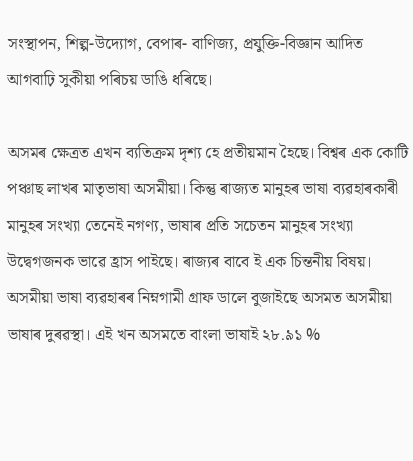সংস্থাপন, শিল্প-উদ্যোগ, বেপাৰ- বাণিজ্য, প্রযুক্তি-বিজ্ঞান আদিত আগবাঢ়ি সুকীয়া পৰিচয় ডাঙি ধৰিছে।

অসমৰ ক্ষেত্ৰত এখন ব্যতিক্ৰম দৃশ্য হে প্ৰতীয়মান হৈছে। বিশ্বৰ এক কোটি পঞ্চাছ লাখৰ মাতৃভাষা অসমীয়া। কিন্তু ৰাজ্যত মানুহৰ ভাষা ব্যৱহাৰকাৰী মানুহৰ সংখ্যা তেনেই নগণ্য, ভাষাৰ প্ৰতি সচেতন মানুহৰ সংখ্যা উদ্বেগজনক ভাৱে হ্ৰাস পাইছে। ৰাজ্যৰ বাবে ই এক চিন্তনীয় বিষয়। অসমীয়া ভাষা ব্যৱহাৰৰ নিম্নগামী গ্ৰাফ ডালে বুজাইছে অসমত অসমীয়া ভাষাৰ দুৰৱস্থা। এই খন অসমতে বাংলা ভাষাই ২৮.৯১ %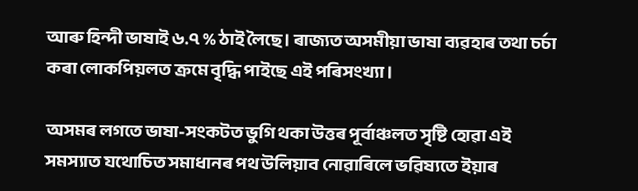আৰু হিন্দী ভাষাই ৬.৭ % ঠাই লৈছে। ৰাজ্যত অসমীয়া ভাষা ব্যৱহাৰ তথা চৰ্চা কৰা লোকপিয়লত ক্ৰমে বৃদ্ধি পাইছে এই পৰিসংখ্যা।

অসমৰ লগতে ভাষা-সংকটত ভুগি থকা উত্তৰ পূর্বাঞ্চলত সৃষ্টি হোৱা এই সমস্যাত যথোচিত সমাধানৰ পথ উলিয়াব নোৱাৰিলে ভৱিষ্যতে ইয়াৰ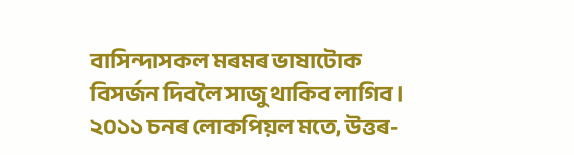বাসিন্দাসকল মৰমৰ ভাষাটোক বিসর্জন দিবলৈ সাজু থাকিব লাগিব। ২০১১ চনৰ লোকপিয়ল মতে, উত্তৰ-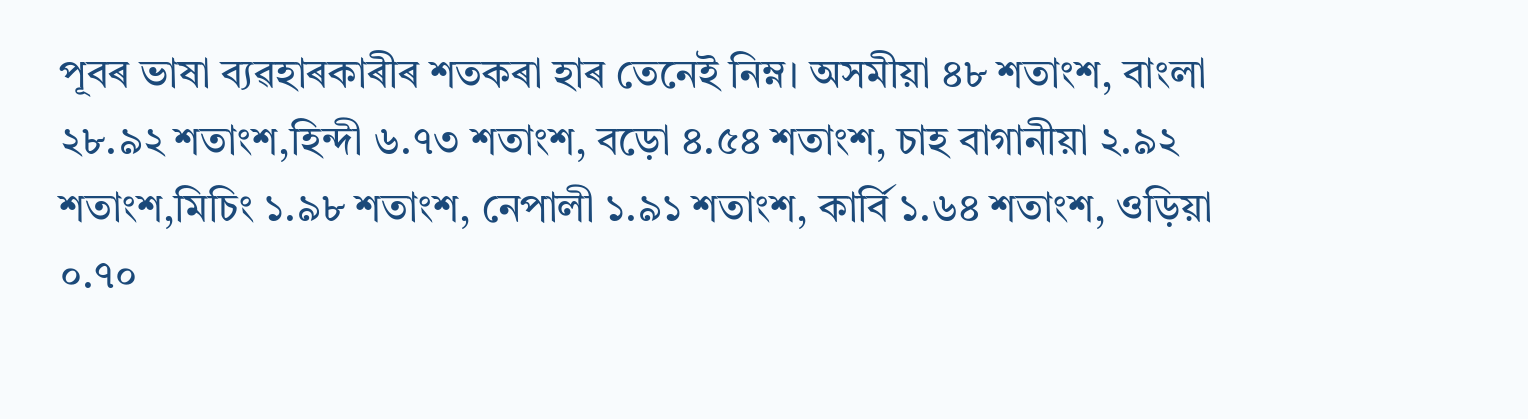পূবৰ ভাষা ব্যৱহাৰকাৰীৰ শতকৰা হাৰ তেনেই নিম্ন। অসমীয়া ৪৮ শতাংশ, বাংলা ২৮.৯২ শতাংশ,হিন্দী ৬.৭৩ শতাংশ, বড়ো ৪.৫৪ শতাংশ, চাহ বাগানীয়া ২.৯২ শতাংশ,মিচিং ১.৯৮ শতাংশ, নেপালী ১.৯১ শতাংশ, কাৰ্বি ১.৬৪ শতাংশ, ওড়িয়া ০.৭০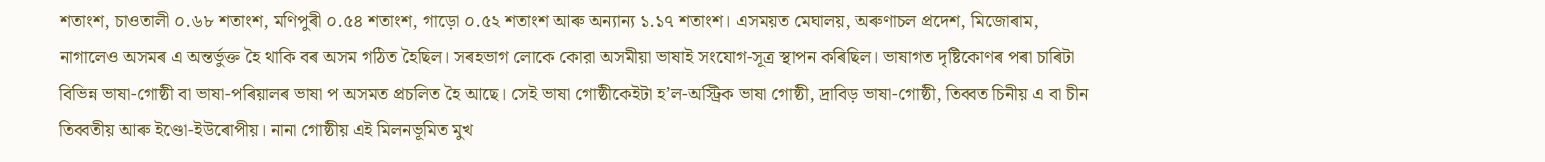শতাংশ, চাওতালী ০.৬৮ শতাংশ, মণিপুৰী ০.৫৪ শতাংশ, গাড়ো ০.৫২ শতাংশ আৰু অন্যান্য ১.১৭ শতাংশ। এসময়ত মেঘালয়, অৰুণাচল প্রদেশ, মিজোৰাম, নাগালেও অসমৰ এ অন্তর্ভুক্ত হৈ থাকি বৰ অসম গঠিত হৈছিল। সৰহভাগ লোকে কোরা অসমীয়া ভাষাই সংযোগ-সূত্র স্থাপন কৰিছিল। ভাষাগত দৃষ্টিকোণৰ পৰা চাৰিটা বিভিন্ন ভাষা-গোষ্ঠী বা ভাষা-পৰিয়ালৰ ভাষা প অসমত প্রচলিত হৈ আছে। সেই ভাষা গোষ্ঠীকেইটা হ’ল-অস্ট্রিক ভাষা গোষ্ঠী, দ্রাবিড় ভাষা-গোষ্ঠী, তিব্বত চিনীয় এ বা চীন তিব্বতীয় আৰু ইণ্ডো-ইউৰোপীয়। নানা গোষ্ঠীয় এই মিলনভূমিত মুখ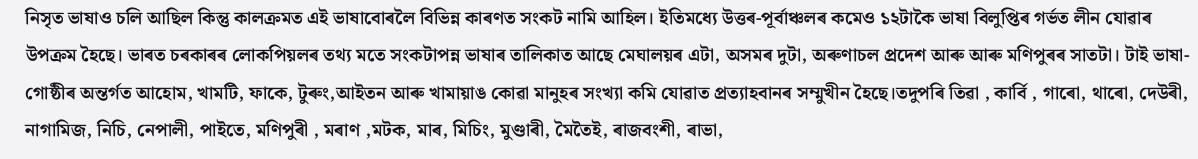নিসৃত ভাষাও চলি আছিল কিন্তু কালক্রমত এই ভাষাবোৰলৈ বিভিন্ন কাৰণত সংকট নামি আহিল। ইতিমধ্যে উত্তৰ-পূর্বাঞ্চলৰ কমেও ১২টাকৈ ভাষা বিলুপ্তিৰ গর্ভত লীন যোৱাৰ উপক্রম হৈছে। ভাৰত চৰকাৰৰ লোকপিয়লৰ তথ্য মতে সংকটাপন্ন ভাষাৰ তালিকাত আছে মেঘালয়ৰ এটা, অসমৰ দুটা, অৰুণাচল প্রদেশ আৰু আৰু মণিপুৰৰ সাতটা। টাই ভাষা-গোষ্ঠীৰ অন্তৰ্গত আহোম, খামটি, ফাকে, টুৰুং,আইতন আৰু খামায়াঙ কোৱা মানুহৰ সংখ্যা কমি যোৱাত প্রত্যাহবানৰ সম্মুখীন হৈছে।তদুপৰি তিৱা , কাৰ্বি , গাৰো, থাৰো, দেউৰী, নাগামিজ, নিচি, নেপালী, পাইতে, মণিপুৰী , মৰাণ ,মটক, মাৰ, মিচিং, মুণ্ডাৰী, মৈতৈই, ৰাজবংশী, ৰাভা,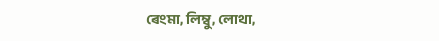ৰেংমা, লিম্বু, লোথা,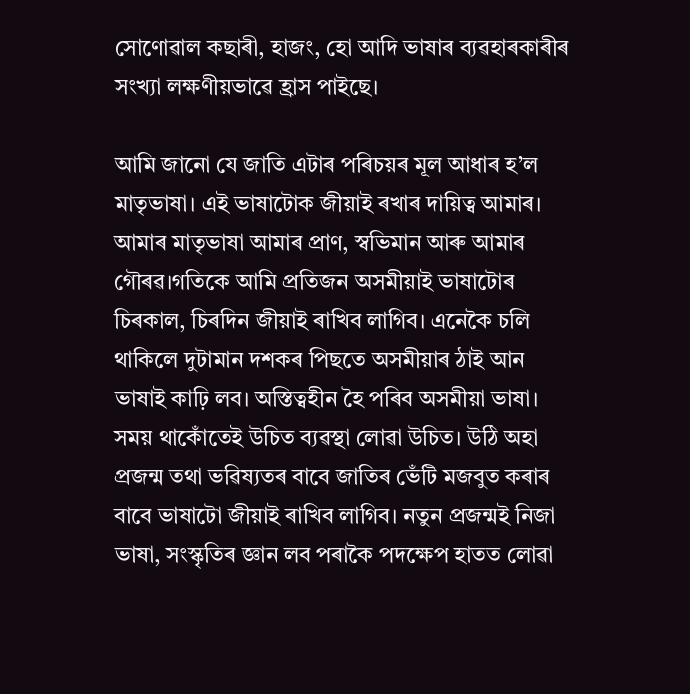সোণোৱাল কছাৰী, হাজং, হো আদি ভাষাৰ ব্যৱহাৰকাৰীৰ সংখ্যা লক্ষণীয়ভাৱে হ্রাস পাইছে।

আমি জানো যে জাতি এটাৰ পৰিচয়ৰ মূল আধাৰ হ’ল মাতৃভাষা। এই ভাষাটোক জীয়াই ৰখাৰ দায়িত্ব আমাৰ। আমাৰ মাতৃভাষা আমাৰ প্ৰাণ, স্বভিমান আৰু আমাৰ গৌৰৱ।গতিকে আমি প্রতিজন অসমীয়াই ভাষাটোৰ চিৰকাল, চিৰদিন জীয়াই ৰাখিব লাগিব। এনেকৈ চলি থাকিলে দুটামান দশকৰ পিছতে অসমীয়াৰ ঠাই আন ভাষাই কাঢ়ি লব। অস্তিত্বহীন হৈ পৰিব অসমীয়া ভাষা। সময় থাকোঁতেই উচিত ব্যৱস্থা লোৱা উচিত। উঠি অহা প্ৰজন্ম তথা ভৱিষ্যতৰ বাবে জাতিৰ ভেঁটি মজবুত কৰাৰ বাবে ভাষাটো জীয়াই ৰাখিব লাগিব। নতুন প্ৰজন্মই নিজা ভাষা, সংস্কৃতিৰ জ্ঞান লব পৰাকৈ পদক্ষেপ হাতত লোৱা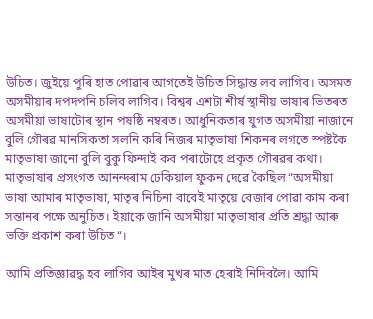উচিত। জুইয়ে পুৰি হাত পোৱাৰ আগতেই উচিত সিদ্ধান্ত লব লাগিব। অসমত অসমীয়াৰ দপদপনি চলিব লাগিব। বিশ্বৰ এশটা শীর্ষ স্থানীয় ভাষাৰ ভিতৰত  অসমীয়া ভাষাটোৰ স্থান পষষ্ঠি নম্বৰত। আধুনিকতাৰ যুগত অসমীয়া নাজানে বুলি গৌৰৱ মানসিকতা সলনি কৰি নিজৰ মাতৃভাষা শিকনৰ লগতে স্পষ্টকৈ মাতৃভাষা জানো বুলি বুকু ফিন্দাই কব পৰাটোহে প্ৰকৃত গৌৰৱৰ কথা। মাতৃভাষাৰ প্ৰসংগত আনন্দৰাম ঢেকিয়াল ফুকন দেৱে কৈছিল “অসমীয়া ভাষা আমাৰ মাতৃভাষা, মাতৃৰ নিচিনা বাবেই মাতৃয়ে বেজাৰ পোৱা কাম কৰা সন্তানৰ পক্ষে অনুচিত। ইয়াকে জানি অসমীয়া মাতৃভাষাৰ প্ৰতি শ্ৰদ্ধা আৰু ভক্তি প্ৰকাশ কৰা উচিত“।

আমি প্ৰতিজ্ঞাৱদ্ধ হব লাগিব আইৰ মুখৰ মাত হেৰাই নিদিবলৈ। আমি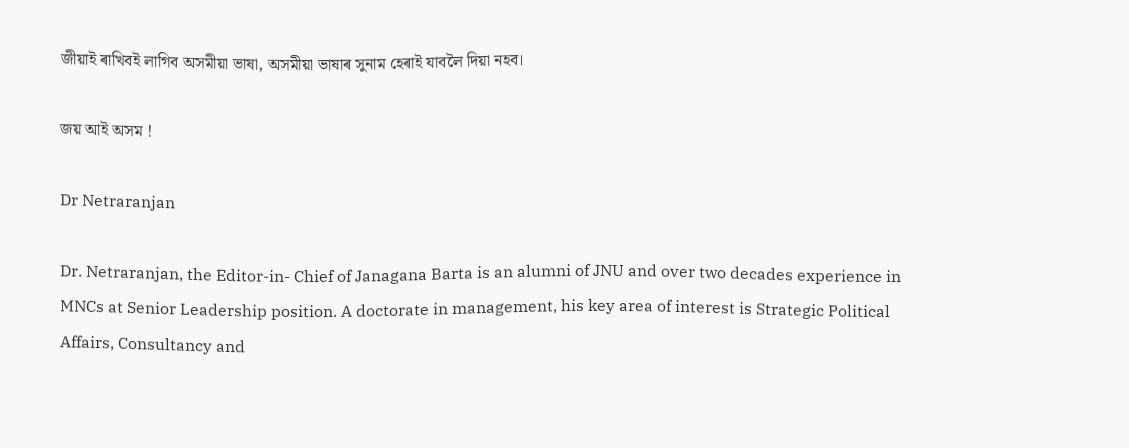জীয়াই ৰাখিবই লাগিব অসমীয়া ভাষা, অসমীয়া ভাষাৰ সুনাম হেৰাই যাবলৈ দিয়া নহব।

জয় আই অসম !

Dr Netraranjan

Dr. Netraranjan, the Editor-in- Chief of Janagana Barta is an alumni of JNU and over two decades experience in MNCs at Senior Leadership position. A doctorate in management, his key area of interest is Strategic Political Affairs, Consultancy and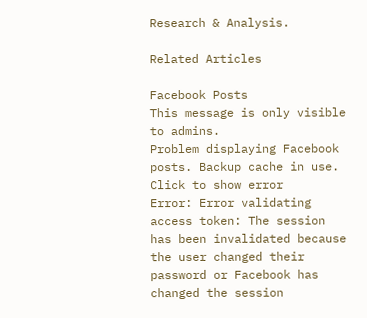Research & Analysis.

Related Articles

Facebook Posts
This message is only visible to admins.
Problem displaying Facebook posts. Backup cache in use.
Click to show error
Error: Error validating access token: The session has been invalidated because the user changed their password or Facebook has changed the session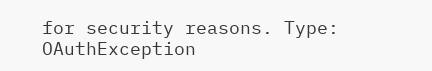for security reasons. Type: OAuthException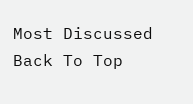Most Discussed
Back To Top